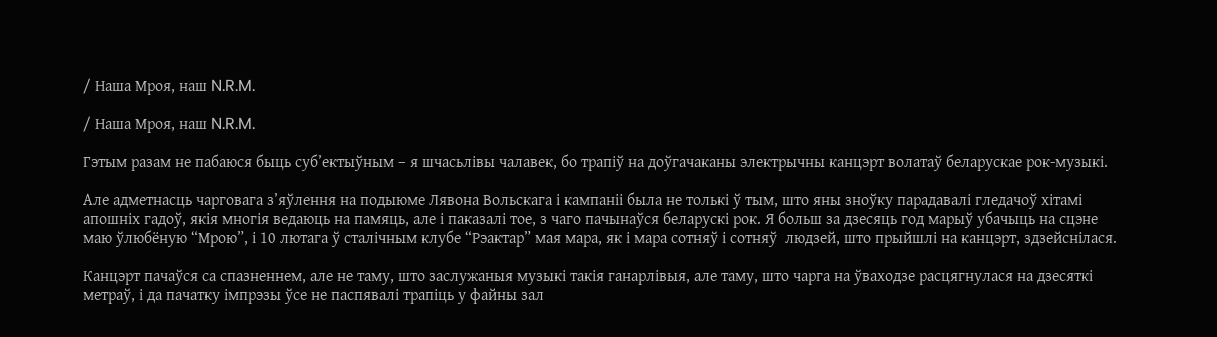/ Наша Мроя, наш N.R.M.

/ Наша Мроя, наш N.R.M.

Гэтым разам не пабаюся быць суб’ектыўным – я шчасьлівы чалавек, бо трапіў на доўгачаканы электрычны канцэрт волатаў беларускае рок-музыкі.

Але адметнасць чарговага з’яўлення на подыюме Лявона Вольскага і кампаніі была не толькі ў тым, што яны зноўку парадавалі гледачоў хітамі апошніх гадоў, якія многія ведаюць на памяць, але і паказалі тое, з чаго пачынаўся беларускі рок. Я больш за дзесяць год марыў убачыць на сцэне маю ўлюбёную “Мрою”, і 10 лютага ў сталічным клубе “Рэактар” мая мара, як і мара сотняў і сотняў  людзей, што прыйшлі на канцэрт, здзейснілася.

Канцэрт пачаўся са спазненнем, але не таму, што заслужаныя музыкі такія ганарлівыя, але таму, што чарга на ўваходзе расцягнулася на дзесяткі метраў, і да пачатку імпрэзы ўсе не паспявалі трапіць у файны зал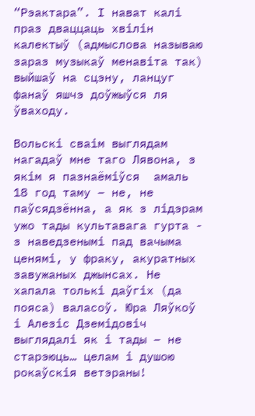“Рэактара”. І нават калі праз дваццаць хвілін калектыў (адмыслова называю зараз музыкаў менавіта так) выйшаў на сцэну, ланцуг фанаў яшчэ доўжыўся ля ўваходу.

Вольскі сваім выглядам нагадаў мне таго Лявона, з якім я пазнаёміўся  амаль 18 год таму – не, не паўсядзённа, а як з лідэрам ужо тады культавага гурта -  з наведзенымі пад вачыма ценямі, у фраку, акуратных завужаных джынсах. Не хапала толькі даўгіх (да пояса) валасоў. Юра Ляўкоў і Алезіс Дземідовіч выглядалі як і тады – не старэюць… целам і душою рокаўскія ветэраны!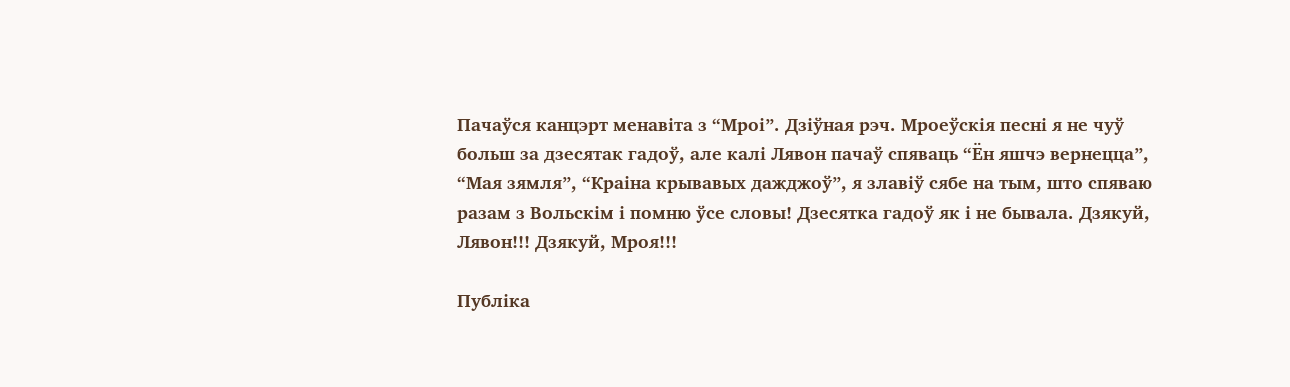Пачаўся канцэрт менавіта з “Мроі”. Дзіўная рэч. Мроеўскія песні я не чуў больш за дзесятак гадоў, але калі Лявон пачаў спяваць “Ён яшчэ вернецца”, “Мая зямля”, “Краіна крывавых дажджоў”, я злавіў сябе на тым, што спяваю разам з Вольскім і помню ўсе словы! Дзесятка гадоў як і не бывала. Дзякуй, Лявон!!! Дзякуй, Мроя!!!

Публіка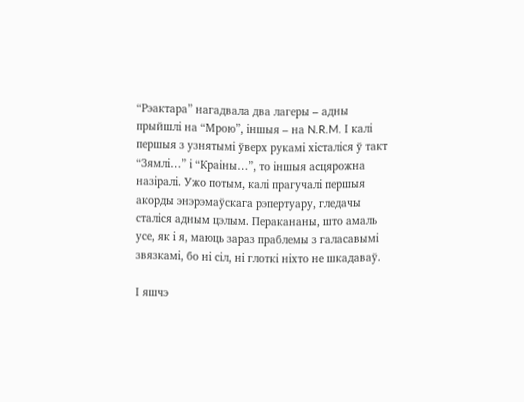“Рэактара” нагадвала два лагеры – адны прыйшлі на “Мрою”, іншыя – на N.R.M. І калі першыя з узнятымі ўверх рукамі хісталіся ў такт “Зямлі…” і “Краіны…”, то іншыя асцярожна назіралі. Ужо потым, калі прагучалі першыя акорды энэрэмаўскага рэпертуару, гледачы сталіся адным цэлым. Перакананы, што амаль усе, як і я, маюць зараз праблемы з галасавымі звязкамі, бо ні сіл, ні глоткі ніхто не шкадаваў.

І яшчэ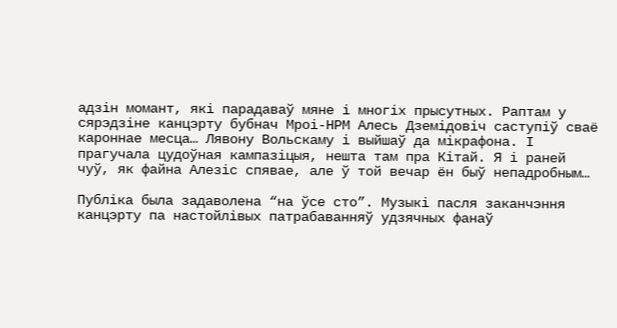адзін момант, які парадаваў мяне і многіх прысутных. Раптам у сярэдзіне канцэрту бубнач Мроі-НРМ Алесь Дземідовіч саступіў сваё кароннае месца… Лявону Вольскаму і выйшаў да мікрафона. І прагучала цудоўная кампазіцыя, нешта там пра Кітай. Я і раней чуў, як файна Алезіс спявае, але ў той вечар ён быў непадробным…

Публіка была задаволена “на ўсе сто”. Музыкі пасля заканчэння канцэрту па настойлівых патрабаванняў удзячных фанаў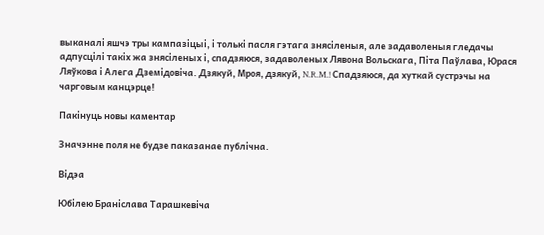выканалі яшчэ тры кампазіцыі, і толькі пасля гэтага знясіленыя, але задаволеныя гледачы адпусцілі такіх жа знясіленых і, спадзяюся, задаволеных Лявона Вольскага, Піта Паўлава, Юрася Ляўкова і Алега Дземідовіча. Дзякуй, Мроя, дзякуй, N.R.M.! Спадзяюся, да хуткай сустрэчы на чарговым канцэрце!

Пакінуць новы каментар

Значэнне поля не будзе паказанае публічна.

Відэа

Юбілею Браніслава Тарашкевіча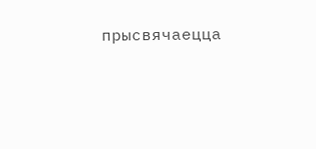прысвячаецца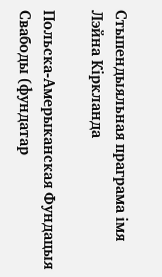Стыпендыяльная праграма імя Лэйна Кіркланда

Польска-Амерыканская Фундацыя Свабоды (фундатар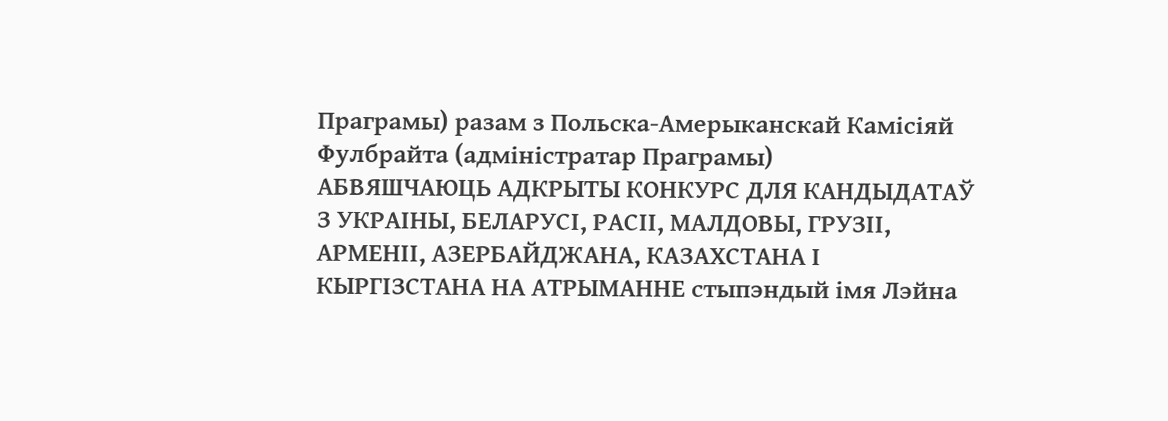Праграмы) разам з Польска-Амерыканскай Камісіяй Фулбрайта (адміністратар Праграмы)
АБВЯШЧАЮЦЬ АДКРЫТЫ КОНКУРС ДЛЯ КАНДЫДАТАЎ З УКРАІНЫ, БЕЛАРУСІ, РАСІІ, МАЛДОВЫ, ГРУЗІІ, АРМЕНІІ, АЗЕРБАЙДЖАНА, КАЗАХСТАНА І КЫРГІЗСТАНА НА АТРЫМАННЕ стыпэндый імя Лэйна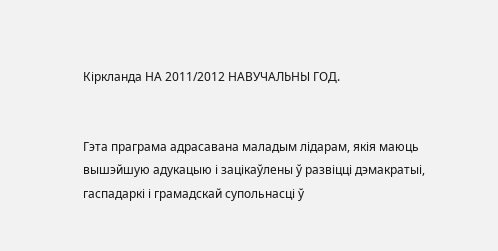Кіркланда НА 2011/2012 НАВУЧАЛЬНЫ ГОД.


Гэта праграма адрасавана маладым лідарам, якія маюць вышэйшую адукацыю і зацікаўлены ў развіцці дэмакратыі, гаспадаркі і грамадскай супольнасці ў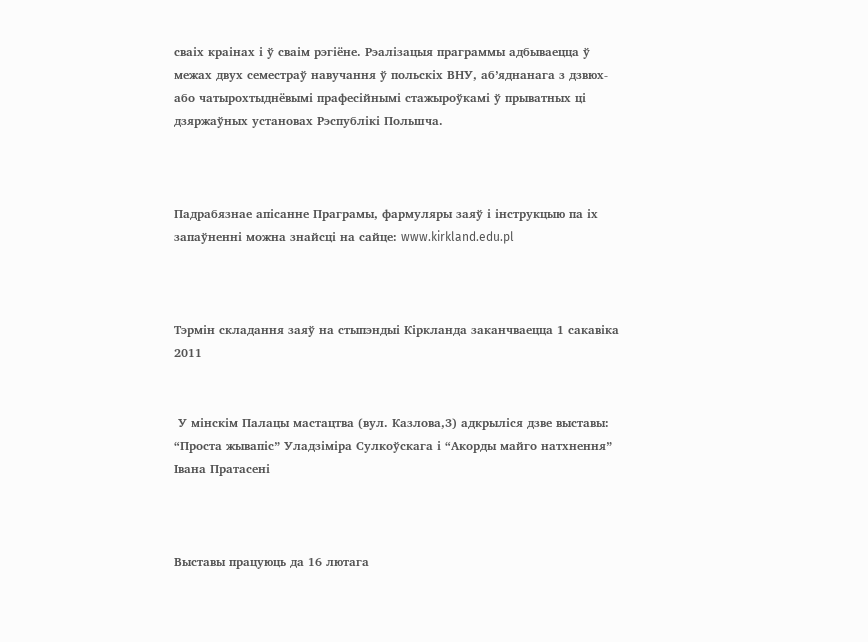сваіх краінах і ў сваім рэгіёне. Рэалізацыя праграммы адбываецца ў межах двух семестраў навучання ў польскіх ВНУ, аб’яднанага з дзвюх- або чатырохтыднёвымі прафесійнымі стажыроўкамі ў прыватных ці дзяржаўных установах Рэспублікі Польшча.



Падрабязнае апісанне Праграмы, фармуляры заяў і інструкцыю па іх запаўненні можна знайсці на сайце: www.kirkland.edu.pl



Тэрмін складання заяў на стыпэндыі Кіркланда заканчваецца 1 сакавіка 2011


 У мінскім Палацы мастацтва (вул. Казлова,3) адкрыліся дзве выставы: “Проста жывапіс” Уладзіміра Сулкоўскага і “Акорды майго натхнення” Івана Пратасені



Выставы працуюць да 16 лютага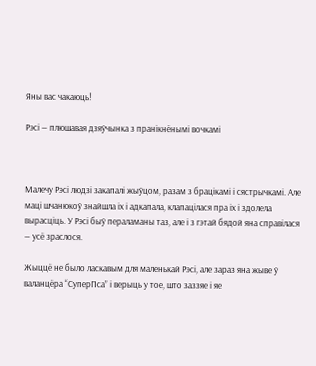Яны вас чакаюць!

Рэсі — плюшавая дзяўчынка з пранікнёнымі вочкамі



Малечу Рэсі людзі закапалі жыўцом, разам з брацікамі і сястрычкамі. Але маці шчанюкоў знайшла іх і адкапала, клапацілася пра іх і здолела вырасціць. У Рэсі быў пераламаны таз, але і з гэтай бядой яна справілася — усё зраслося.

Жыццё не было ласкавым для маленькай Рэсі, але зараз яна жыве ў валанцёра “СуперПса” і верыць у тое, што заззяе і яе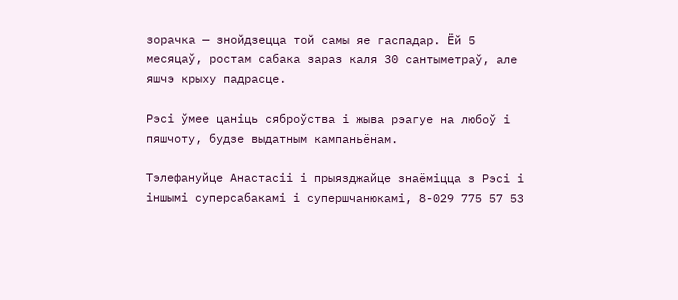зорачка — знойдзецца той самы яе гаспадар. Ёй 5 месяцаў, ростам сабака зараз каля 30 сантыметраў, але яшчэ крыху падрасце.

Рэсі ўмее цаніць сяброўства і жыва рэагуе на любоў і пяшчоту, будзе выдатным кампаньёнам.

Тэлефануйце Анастасіі і прыязджайце знаёміцца з Рэсі і іншымі суперсабакамі і супершчанюкамі, 8-029 775 57 53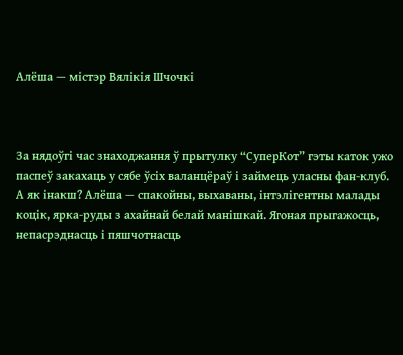Алёша — містэр Вялікія Шчочкі



За нядоўгі час знаходжання ў прытулку “СуперКот” гэты каток ужо паспеў закахаць у сябе ўсіх валанцёраў і займець уласны фан-клуб. А як інакш? Алёша — спакойны, выхаваны, інтэлігентны малады коцік, ярка-руды з ахайнай белай манішкай. Ягоная прыгажосць, непасрэднасць і пяшчотнасць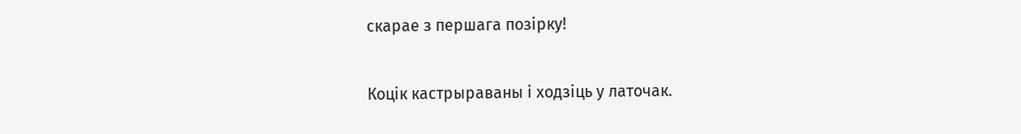скарае з першага позірку!

Коцік кастрыраваны і ходзіць у латочак.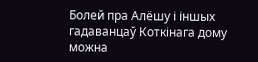Болей пра Алёшу і іншых гадаванцаў Коткінага дому можна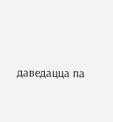даведацца па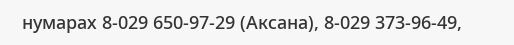нумарах 8-029 650-97-29 (Аксана), 8-029 373-96-49,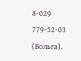8-029 779-52-03 (Вольга).